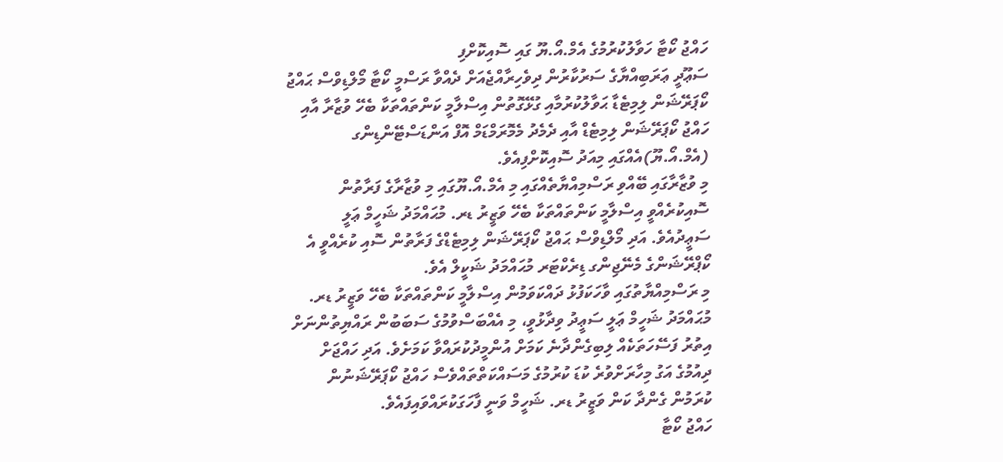ހައްޖު ކޯޓާ ހަވާލުކުރުމުގެ އެމް.އޯ.ޔޫ ގައި ސޮއިކޮށްފި
ސަޢޫދީ ޢަރަބިއްޔާގެ ސަރުކާރުން ދިވެހިރާއްޖެއަށް ދެއްވާ ރަސްމީ ކޯޓާ މޯލްޑިވްސް ޙައްޖު ކޯޕަރޭޝަން ލިމިޓެޑާ ޙަވާލުކުރުމާއި ގުޅޭގޮތުން އިސްލާމީ ކަންތައްތަކާ ބެހޭ ވުޒާރާ އާއި ހައްޖު ކޯޕަރޭޝަން ލިމިޓެޑް އާއި ދެމެދު މެމޮރަމްޑަމް އޮފް އަންޑަސްޓޭންޑިންގ (އެމް.އޯ.ޔޫ)އެއްގައި މިއަދު ސޮއިކޮށްފިއެވެ.
މި ވުޒާރާގައި ބޭއްވި ރަސްމިއްޔާތެއްގައި މި އެމް.އޯ.ޔޫގައި މި ވުޒާރާގެ ފަރާތުން ސޮއިކުރެއްވީ އިސްލާމީ ކަންތައްތަކާ ބެހޭ ވަޒީރު ޑރ. މުޙައްމަދު ޝަހީމް ޢަލީ ސަޢީދުއެވެ. އަދި މޯލްޑިވްސް ޙައްޖު ކޯޕަރޭޝަން ލިމިޓެޑްގެ ފަރާތުން ސޮއި ކުރެއްވީ އެ ކޯޕްރޭޝަންގެ މެނޭޖިންގ ޑިރެކްޓަރ މުޙައްމަދު ޝަކީލް އެވެ.
މި ރަސްމިއްޔާތުގައި ވާހަކަފުޅު ދައްކަވަމުން އިސްލާމީ ކަންތައްތަކާ ބެހޭ ވަޒީރު ޑރ. މުޙައްމަދު ޝަހީމް ޢަލީ ސަޢީދު ވިދާޅުވީ، މި އެއްބަސްވުމުގެ ސަބަބުން ރައްޔިތުންނަށް އިތުރު ފަސޭހަތަކެއް ލިބިގެންދާނެ ކަމަށް އުންމީދުކުރައްވާ ކަމަށެވެ. އަދި ހައްޖަށް ދިއުމުގެ އަގު މިހާރަށްވުރެ ކުޑަ ކުރުމުގެ މަސައްކަތްތައްވެސް ހައްޖު ކޯޕަރޭޝަނުން ކުރަމުން ގެންދާ ކަން ވަޒީރު ޑރ. ޝަހީމް ވަނީ ފާހަގަކުރައްވައިފައެވެ.
ހައްޖު ކޯޓާ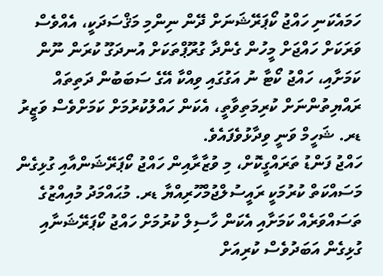ހަމައެކަނި ހައްޖު ކޯޕަރޭޝަނަށް ދޭން ނިންމި މަޤްސަދަކީ، އެއްވެސް ވަރަކަށް ހައްޖަށް މީހުން ގެންދާ ގުރޫޕްތަކަށް އުނދަގޫ ކުރަން ނޫން ކަމަށާއި، ހައްޖު ކޯޓާ ނު އަގުގައި ވިއްކާ އޭގެ ސަބަބުން ދަތިތައް ރައްޔިތުންނަށް ކުރިމަތިވާތީ، އެކަން ހައްލުކުރުމަށް ކަމަށްވެސް ވަޒީރު ޑރ. ޝަހީމް ވަނީ ވިދާޅުވެފައެވެ.
ހައްޖު ފަންޑު ތަރައްގީކޮށް، މި ވުޒާރާއިން ހައްޖު ކޯޕަރޭޝަންއާއި ގުޅިގެން މަސައްކަތް ކުރުމަކީ ރައީސުލްޖުމްހޫރިއްޔާ ޑރ. މުޙައްމަދު މުއިއްޒުގެ ތަސައްވަރެއް ކަމަށާއި އެކަން ހާސިލް ކުރުމަށް ހައްޖު ކޯޕަރޭޝަނާއި ގުޅިގެން އަބަދުވެސް ކުރިއަށް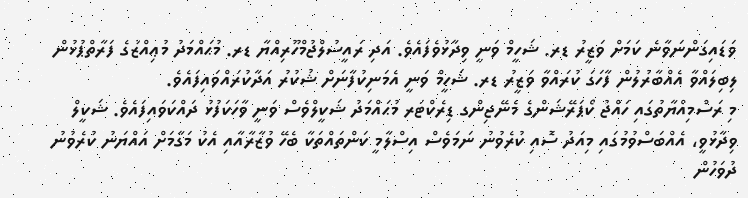ވަޑައިގަންނަވާނެ ކަމަށް ވަޒީރު ޑރ. ޝަހީމް ވަނީ ވިދާޅުވެފައެވެ. އަދި ރައީސުލްޖުމްހޫރިއްޔާ ޑރ. މުޙައްމަދު މުޢިއްޒުގެ ފަރާތްޕުޅުން ލިބިލައްވާ އެއްބާރުލުން ފާހަގަ ކުރައްވާ ވަޒީރު ޑރ. ޝަހީމް ވަނީ އެމަނިކުފާނަށް ޝުކުރު އަދާކުރައްވައިފައެވެ.
މި ރަސްމިއްޔާތުގައި ހައްޖު ކޯޕަރޭޝަންގެ މެނޭޖިންގ ޑިރެކްޓަރ މުޙައްމަދު ޝަކީލްވެސް ވަނީ ވާހަކަފުޅު ދައްކަވައިފައެވެ. ޝަކީލް ވިދާޅުވީ، އެއްބަސްވުމުގައި މިއަދު ސޮއި ކުރެވުނު ނަމަވެސް އިސްލާމީ ކަންތައްތަކާ ބެހޭ ވުޒާރާއާއި އެކު މަގާމަށް އައްޔަނު ކުރެވުނު ދުވަހުން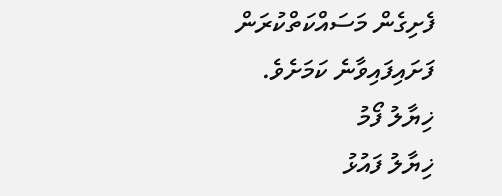ފެށިގެން މަސައްކަތްކުރަން ފަށައިފައިވާނެ ކަމަށެވެ.
ޚިޔާލު ފޯމު
ޚިޔާލު ފައުޅު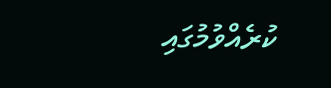ކުރެއްވުމުގައި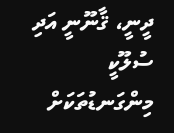ދީނީ، ޤާނޫނީ އަދި ސުލޫކީ މިންގަނޑުތަކަށް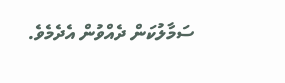ސަމާލުކަން ދެއްވުން އެދެމެވެ.